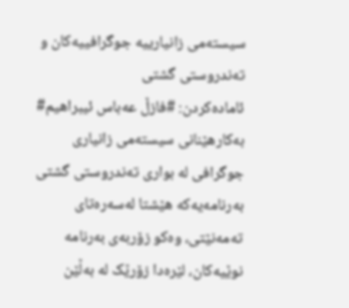سیستەمی زانیارییە جوگرافییەکان و تەندروستی گشتی
ئامادەکردن: #فازڵ عەباس ئیبراهیم#
بەکارهێنانی سیستەمی زانیاری جوگرافی لە بواری تەندروستی گشتی بەرنامەیەکە هێشتا لەسەرەتای تەمەنێتی، وەکو زۆربەی بەرنامه نوێیەکان، لێرەدا زۆرێک لە بەڵێن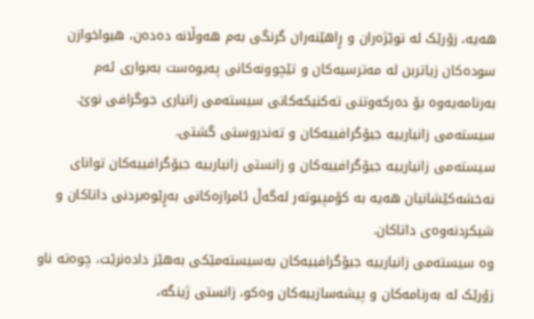هەیە، زۆرێک لە توێژەران و ڕاهێنەران گرنگی بەم هەوڵانە دەدەن، هیواخوازن سودەکان زیاتربن لە مەترسیەکان و تێچوونەکانی پەیوەست بەبواری ئەم بەرنامەیەوە بۆ دەرکەوتنی تەکنیکەکانی سیستەمی زانیاری جوگرافی نوێ.
سیستەمی زانیارییە جیۆگرافییەکان و تەندروستی گشتی.
سیستەمی زانیارییە جیۆگرافییەکان و زانستی زانیارییە جیۆگرافییەکان توانای نەخشەکێشانیان هەیە بە کۆمپیوتەر لەگەڵ ئامرازەکانی بەڕێوەبردنی داتاکان و شیکردنەوەی داتاکان.
وە سیستەمی زانیارییە جیۆگرافییەکان بەسیستەمێکی بەهێز دادەنرێت، چوەتە ناو زۆرێک لە بەرنامەکان و پیشەسازییەکان وەکو، زانستی ژینگە،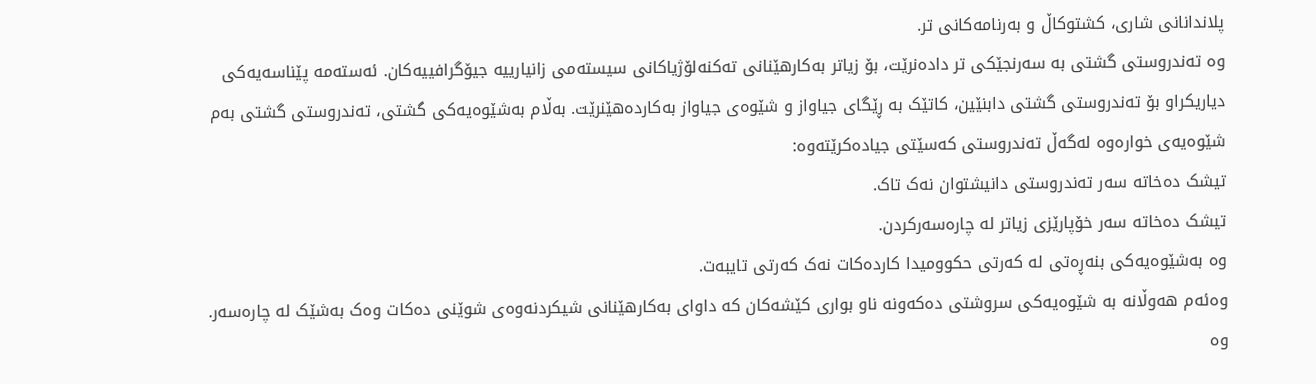پلاندانانی شاری، کشتوکاڵ و بەرنامەکانی تر.
وە تەندروستی گشتی بە سەرنجێکی تر دادەنرێت، بۆ زیاتر بەکارهێنانی تەکنەلۆژیاکانی سیستەمی زانیارییە جیۆگرافییەکان. ئەستەمە پێناسەیەکی دیاریکراو بۆ تەندروستی گشتی دابنێین، کاتێک بە ڕێگای جیاواز و شێوەی جیاواز بەکاردەهێنرێت. بەڵام بەشێوەیەکی گشتی، تەندروستی گشتی بەم شێوەیەی خوارەوە لەگەڵ تەندروستی کەسێتی جیادەکرێتەوە:
تیشک دەخاتە سەر تەندروستی دانیشتوان نەک تاک.
تیشک دەخاتە سەر خۆپارێزی زیاتر لە چارەسەرکردن.
وە بەشێوەیەکی بنەڕەتی لە کەرتی حکوومیدا کاردەکات نەک کەرتی تایبەت.
وەئەم هەوڵانە بە شێوەیەکی سروشتی دەکەونە ناو بواری کێشەکان کە داوای بەکارهێنانی شیکردنەوەی شوێنی دەکات وەک بەشێک لە چارەسەر. وە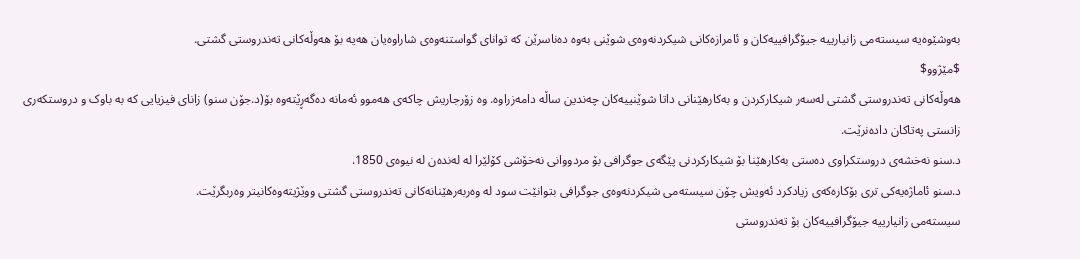بەوشێوەیە سیستەمی زانیارییە جیۆگرافییەکان و ئامرازەکانی شیکردنەوەی شوێنی بەوە دەناسرێن کە توانای گواستنەوەی شاراوەیان هەیە بۆ هەوڵەکانی تەندروستی گشتی.
$مێژوو$
هەوڵەکانی تەندروستی گشتی لەسەر شیکارکردن و بەکارهێنانی داتا شوێنییەکان چەندین ساڵە دامەزراوە. وە زۆرجاریش چاکەی هەموو ئەمانە دەگەڕێتەوە بۆ(د.جۆن سنو) زانای فیزیایی کە بە باوک و دروستکەری زانستی پەتاکان دادەنرێت.
د.سنو نەخشەی دروستکراوی دەستی بەکارهێنا بۆ شیکارکردنی پێگەی جوگرافی بۆ مردووانی نەخۆشی کۆلێرا لە لەندەن لە نیوەی 1850.
د.سنو ئاماژەیەکی تری بۆکارەکەی زیادکرد ئەویش چۆن سیستەمی شیکردنەوەی جوگرافی بتوانێت سود لە وەربەرهێنانەکانی تەندروستی گشتی ووێژیتەوەکانیتر وەربگرێت.
سیستەمی زانیارییە جیۆگرافییەکان بۆ تەندروستی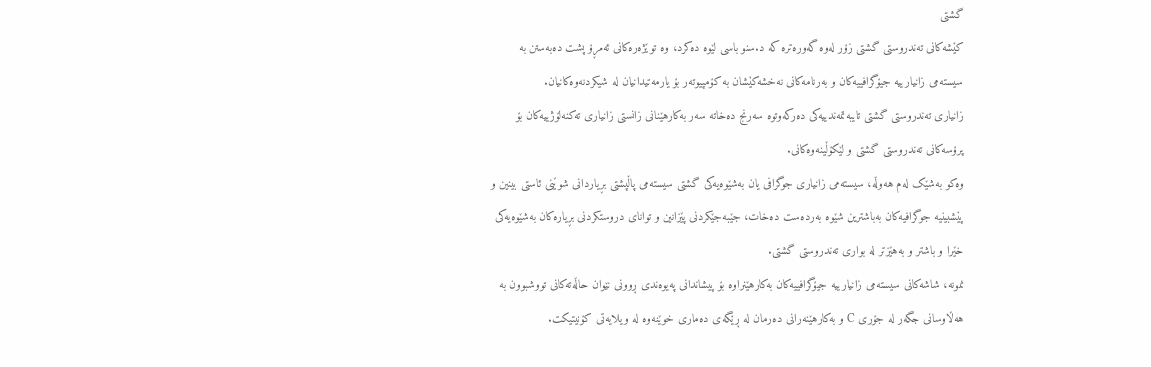گشتی
کێشەکانی تەندروستی گشتی زۆر لەوە گەورەترە کە د.سنو باسی لێوە دەکرد، وە توێژەرەکانی ئەمڕۆ پشت دەبەستن به سیستەمی زانیارییە جیۆگرافییەکان و بەرنامەکانی نەخشەکێشان بە کۆمپیوتەر بۆ یارمەتیدانیان لە شیکردنەوەکانیان.
زانیاری تەندروستی گشتی تایبەتمەندییەکی دەرکەوتوە سەرنج دەخاتە سەر بەکارهێنانی زانستی زانیاری تەکنەلۆژییەکان بۆ پرۆسەکانی تەندروستی گشتی و لێکۆڵینەوەکانی.
وەکو بەشێک لەم هەوڵە، سیستەمی زانیاری جوگرافی یان بەشێوەیەکی گشتی سیستەمی پاڵپشتی بڕیاردانی شوێنی ئاستی بینین و پێشبینیە جوگرافیەکان بەباشترین شێوە بەردەست دەخات، جێبەجێکردنی پێزانین و توانای دروستکردنی بڕیارەکان بەشێوەیەکی خێرا و باشتر و بەهێزتر لە بواری تەندروستی گشتی.
نمونە، شاشەکانی سیستەمی زانیارییە جیۆگرافییەکان بەکارهێنراوە بۆ پیشاندانی پەیوەندی ڕوونی نێوان حاڵەتەکانی تووشبوون بە هەڵاوسانی جگەر لە جۆری C و بەکارهێنەرانی دەرمان لە ڕێگەی دەماری خوێنەوە لە ویلایەتی کۆنیتیکت.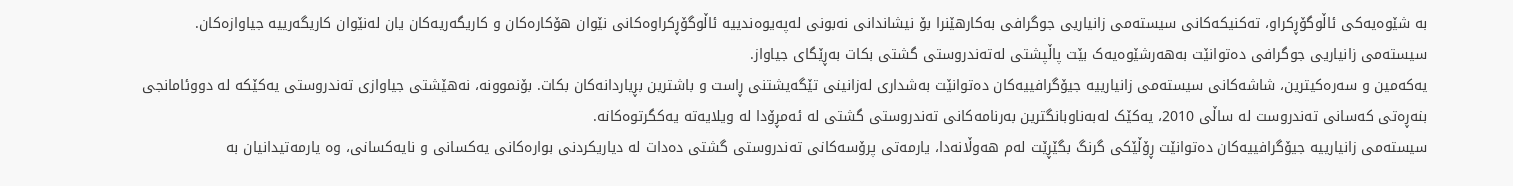بە شێوەیەکی ئاڵوگۆڕکراو، تەکنیکەکانی سیستەمی زانیاریی جوگرافی بەکارهێنرا بۆ نیشاندانی نەبونی لەپەیوەندییه ئاڵوگۆڕکراوەکانی نێوان هۆکارەکان و کاریگەریەکان یان لەنێوان کاریگەرییە جیاوازەکان.
سیستەمی زانیاریی جوگرافی دەتوانێت بەهەرشێوەیەک بێت پاڵپشتی لەتەندروستی گشتی بکات بەڕێگای جیاواز.
یەکەمین و سەرەکیترین، شاشەکانی سیستەمی زانیارییە جیۆگرافییەکان دەتوانێت بەشداری لەزانینی تێگەیشتنی ڕاست و باشترین بڕیاردانەکان بکات. بۆنموونە، نەهێشتی جیاوازی تەندروستی یەکێکه لە دووئامانجی بنەڕەتی کەسانی تەندروست لە ساڵی 2010، یەکێک لەبەناوبانگترین بەرنامەکانی تەندروستی گشتی لە ئەمڕۆدا لە ویلایەتە یەکگرتوەکانە.
سیستەمی زانیارییە جیۆگرافییەکان دەتوانێت ڕۆڵێکی گرنگ بگێڕێت لەم هەوڵانەدا، یارمەتی پرۆسەکانی تەندروستی گشتی دەدات لە دیاریکردنی بوارەکانی یەکسانی و نایەکسانی، وە یارمەتیدانیان بە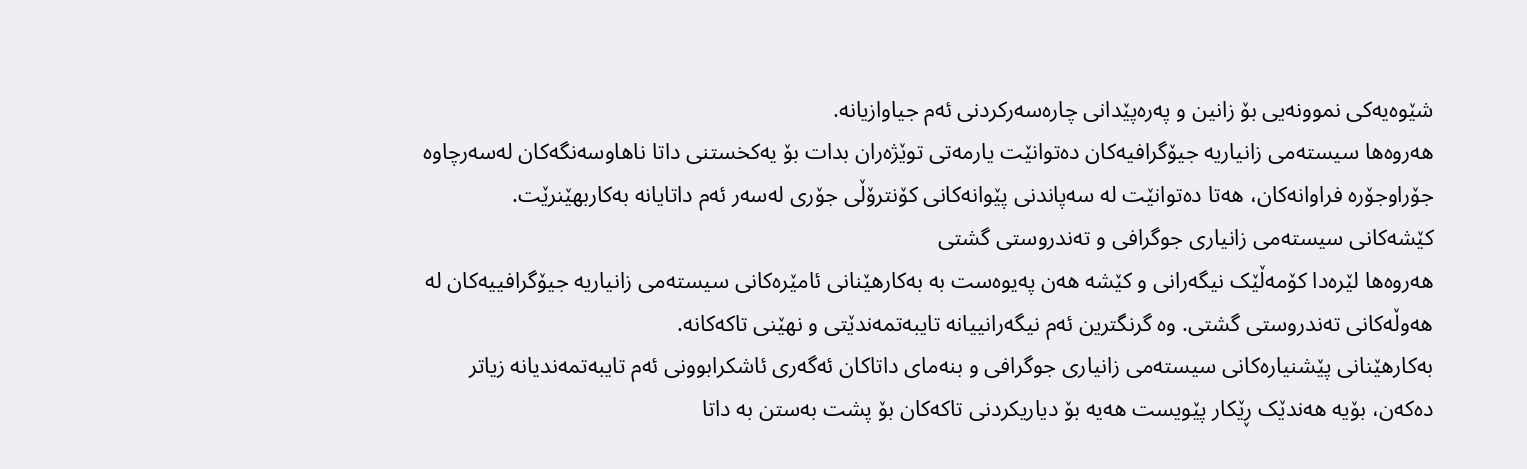شێوەیەکی نموونەیی بۆ زانین و پەرەپێدانی چارەسەرکردنی ئەم جیاوازیانە.
هەروەها سیستەمی زانیاریە جیۆگرافیەکان دەتوانێت یارمەتی توێژەران بدات بۆ یەکخستنی داتا ناهاوسەنگەکان لەسەرچاوە جۆراوجۆره فراوانەکان، هەتا دەتوانێت لە سەپاندنی پێوانەکانی کۆنترۆڵی جۆری لەسەر ئەم داتایانە بەکاربهێنرێت.
کێشەکانی سیستەمی زانیاری جوگرافی و تەندروستی گشتی
هەروەها لێرەدا کۆمەڵێک نیگەرانی و کێشە هەن پەیوەست بە بەکارهێنانی ئامێرەکانی سیستەمی زانیاریە جیۆگرافییەکان لە هەوڵەکانی تەندروستی گشتی. وە گرنگترین ئەم نیگەرانییانە تایبەتمەندێتی و نهێنی تاکەکانە.
بەکارهێنانی پێشنیارەکانی سیستەمی زانیاری جوگرافی و بنەمای داتاکان ئەگەری ئاشکرابوونی ئەم تایبەتمەندیانە زیاتر دەکەن، بۆیه هەندێک ڕێکار پێویست هەیە بۆ دیاریکردنی تاکەکان بۆ پشت بەستن بە داتا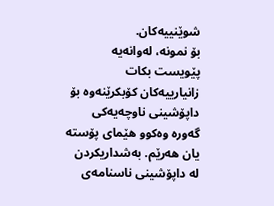شوێنییەکان.
بۆ نمونە، لەوانەیە پێویست بکات زانیارییەکان کۆبکرێنەوە بۆ داپۆشینی ناوچەیەکی گەوره وەکوو هێمای پۆستە یان هەرێم. بەشداریکردن لە داپۆشینی ناسنامەی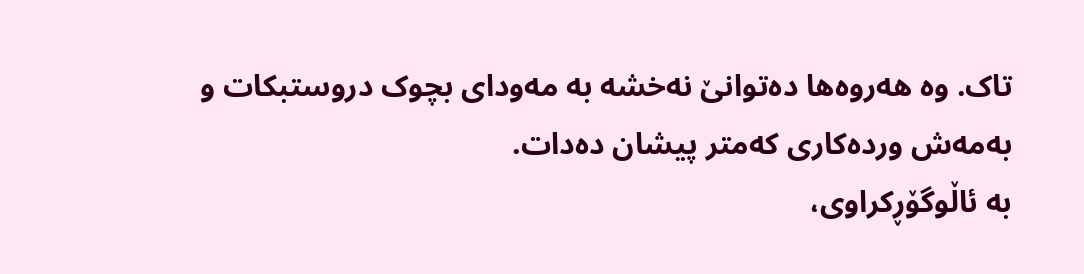تاک. وە هەروەها دەتوانێ نەخشە بە مەودای بچوک دروستبکات و بەمەش وردەکاری کەمتر پیشان دەدات.
بە ئاڵوگۆڕکراوی،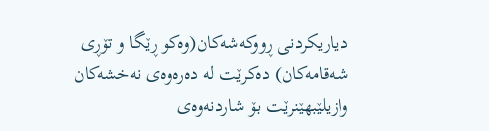دیاریکردنی ڕووکەشەکان(وەکو ڕێگا و تۆڕی شەقامەکان) دەکرێت لە دەرەوەی نەخشەکان وازیلێبهێنرێت بۆ شاردنەوەی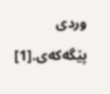وردی پێگەکەی.[1]